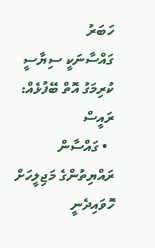ހަބަރު
ގައްސާނަކީ ސިޔާސީ ކުރިމަގު އޮތް ބޭފުޅެއް: ރައީސް
  • ގައްސާން ރައްޔިތުންގެ މަޖިލީހަށް ހޮވައިދެނީ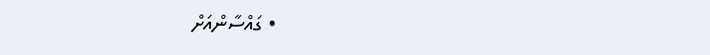• ގައްސާންއަށް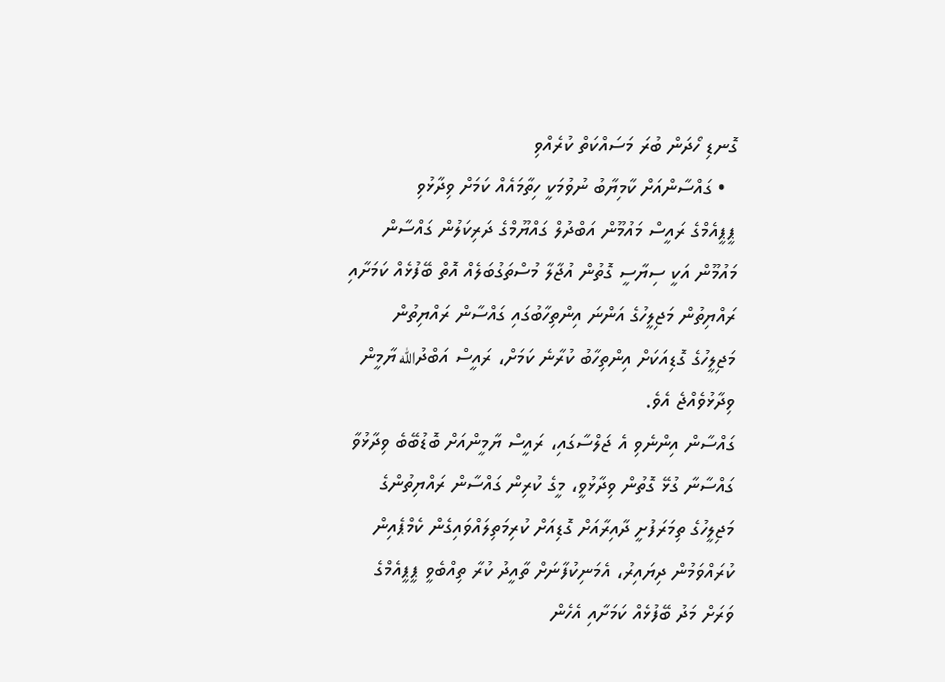ގޮނޑި ހޯދަން ބުރަ މަސައްކަތް ކުރެއްވި
  • ގައްސާންއަށް ކާމިޔާބު ނުވުމަކީ ހިތާމައެއް ކަމަށް ވިދާޅުވި
ޕީޕީއެމްގެ ރައީސް މައުމޫން އަބްދުލް ގައްޔޫމްގެ ދަރިކަލުން ގައްސާން މައުމޫން އަކީ ސިޔާސީ ގޮތުން އުޖާލާ މުސްތަގުބަލެއް އޮތް ބޭފުޅެއް ކަމަށާއި ރައްޔިތުން މަޖިލީހުގެ އަންނަ އިންތިހާބުގައި ގައްސާން ރައްޔިތުން މަޖިލީހުގެ ގޮޑިއަކަށް އިންތިހާބު ކުރާނެ ކަމަށް، ރައީސް އަބްދުالله ޔާމީން ވިދާޅުވެއްޖެ އެވެ.
ގައްސާން އިންނެވި އެ ޖަލްސާގައި، ރައީސް ޔާމީންއަށް ބޮޑުބޭބެ ވިދާޅުވާ ގައްސާނާ ގުޅޭ ގޮތުން ވިދާޅުވީ، މީގެ ކުރިން ގައްސާން ރައްޔިތުންގެ މަޖިލީހުގެ ތިމަރަފުށީ ދާއިރާއަށް ގޮޑިއަށް ކުރިމަތިލައްވައިގެން ކެމްޕެއިން ކުރައްވަމުން ދިޔައިރު، އެމަނިކުފާނަށް ތާއީދު ކުރާ ތިއްބެވީ ޕީޕީއެމްގެ ވަރަށް މަދު ބޭފުޅެއް ކަމަށާއި އެހެން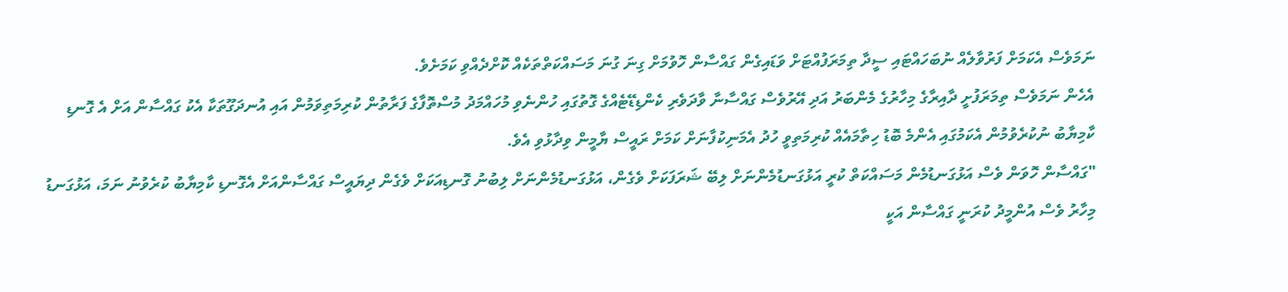ނަމަވެސް އެކަމަށް ފަރުވާލެއް ނުބަހައްޓައި ސީދާ ތިމަރަފުއްޓަށް ވަޑައިގެން ގައްސާން ހޮވުމަށް ގިނަ ގުނަ މަސައްކަތްތަކެއް ކޮށްދެއްވި ކަމަށެވެ.
އެހެން ނަމަވެސް ތިމަރަފުށީ ދާއިރާގެ މިހާރުގެ މެންބަރު އަދި އޭރުވެސް ގައްސާނާ ވާދަވެރި ކެންޑިޑޭޓެއްގެ ގޮތުގައި ހުންނެވި މުހައްމަދު މުސްތޮފާގެ ފަރާތުން ކުރިމަތިވަމުން އައި އުނދަގޫތަކާ އެކު ގައްސާން އަށް އެ ގޮނޑި ކާމިޔާބު ނުކުރެވުމުން އެކަމުގައި އެންމެ ބޮޑު ހިތާމައެއް ކުރިމަތިވީ ހުދު އެމަނިކުފާނަށް ކަމަށް ރައީސް ޔާމީން ވިދާޅުވި އެވެ.
"ގައްސާން ހޮވަން ވެސް އަޅުގަނޑުމެން މަސައްކަތް ކުރީ އަޅުގަނޑުމެންނަށް ލިބޭ ޝަރަފަކަށް ވެގެން، އަޅުގަނޑުމެންނަށް ލިބުނު ގޮނޑިއަކަށް ވެގެން ދިޔައީސް ގައްސާންއަށް އެގޮނޑި ކާމިޔާބު ކުރެވުނު ނަމަ، އަޅުގަނޑު މިހާރު ވެސް އުންމީދު ކުރަނީ ގައްސާން އަކީ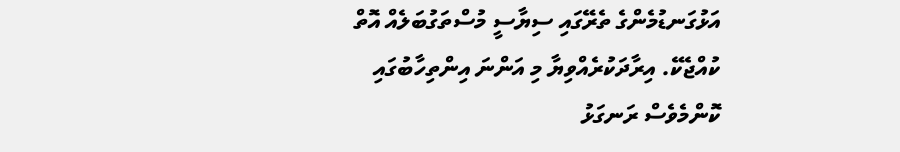އަޅުގަނޑުމެންގެ ތެރޭގައި ސިޔާސީ މުސްތަގުބަލެއް އޮތް ކުއްޖެކޭ. އިރާދަކުރެއްވިޔާ މި އަންނަ އިންތިހާބުގައި ކޮންމެވެސް ރަނގަޅު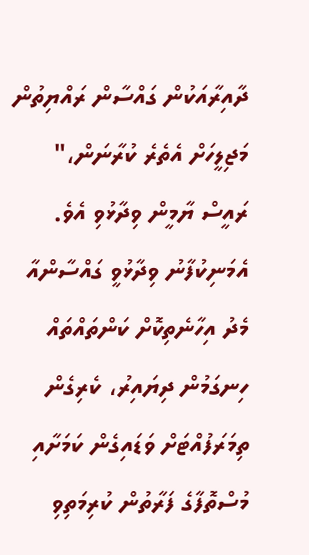ދާއިރާއަކުން ގައްސާން ރައްޔިތުން މަޖިލީހަށް އެތެރެ ކުރާނަން،" ރައީސް ޔާމީން ވިދާޅުވި އެވެ.
އެމަނިކުފާނު ވިދާޅުވީ ގައްސާންއާ މެދު އިހާނެތިކޮށް ކަންތައްތައް ހިނގަމުން ދިޔައިރު، ކެރިގެން ތިމަރަފުއްޓަށް ވަޑައިގެން ކަމަށާއި މުސްތޮފާގެ ފަރާތުން ކުރިމަތިވި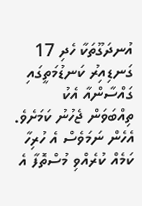އުނދަގޫތަކާ ހެދި 17 ގަނޑިއިރު ކަނޑުމަތީގައި ގައްސާންއާ އެކު ތިއްބަވަން ޖެހުނު ކަމަށެވެ. އެހެން ނަމަވެސް އެ ހުރިހާ ކަމެއް ކުރެއްވި މުސްތޮފާ އެ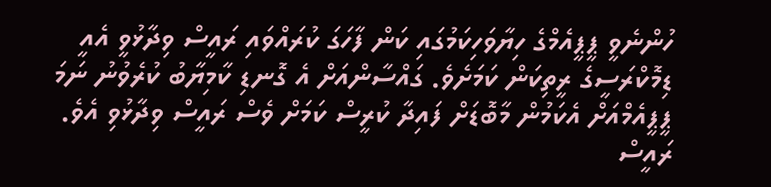ހުންނެވީ ޕީޕީއެމްގެ ހިޔާވަހިކަމުގައި ކަން ފާހަގަ ކުރައްވައި ރައީސް ވިދާޅުވީ އެއީ ޑިމޮކްރަސީގެ ރީތިކަން ކަމަށެވެ. ގައްސާންއަށް އެ ގޮނޑި ކާމިޔާބު ކުރެވުނު ނަމަ ޕީޕީއެމްއަށް އެކަމުން މާބޮޑަށް ފައިދާ ކުރީސް ކަމަށް ވެސް ރައީސް ވިދާޅުވި އެވެ.
ރައީސް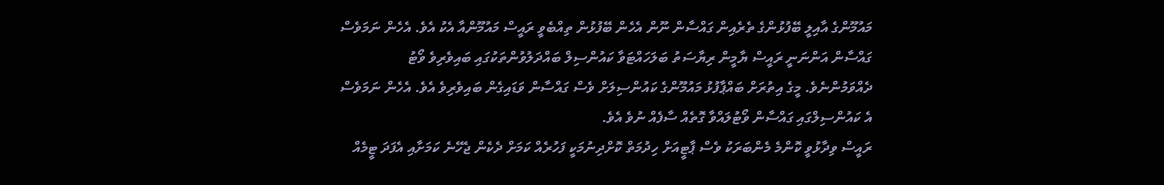މައުމޫންގެ އާއިލީ ބޭފުޅުންގެ ތެރެއިން ގައްސާން ނޫން އެހެން ބޭފުޅުން ތިއްބެވީ ރައީސް މައުމޫންއާ އެކު އެވެ. އެހެން ނަމަވެސް ގައްސާން އަންނަނީ ރައީސް ޔާމީން ރިޔާސަތު ބަލަހައްޓަވާ ކައުންސިލް ބައްދަލުވުންތަކުގައި ބައިވެރިވެ ވޯޓު ދެއްވަމުންނެވެ. މީގެ އިތުރަށް ބައްޕާފުޅު މައުމޫންގެ ކައުންސިލަށް ވެސް ގައްސާން ވަޑައިގެން ބައިވެރިވެ އެވެ. އެހެން ނަމަވެސް އެ ކައުންސިލްގައި ގައްސާން ވޯޓުލައްވާ ގޮތެއް ސާފެއް ނުވެ އެވެ.
ރައީސް ވިދާޅުވީ ކޮންމެ މެންބަރަކު ވެސް ޕާޓީއަށް ހިދުމަތް ކޮށްދިނުމަކީ ފަހުރެއް ކަމަށް ދެކެން ޖެހޭނެ ކަމަށާއި އެފަދަ ޓީމެއް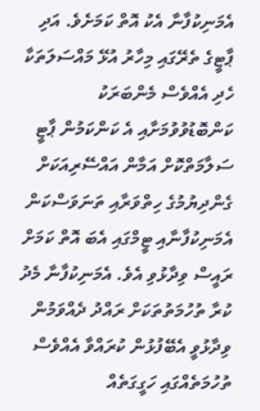އެމަނިކުފާނާ އެކު އޮތް ކަމަށެވެ. އަދި ޕާޓީގެ ތެރޭގައި މިހާރު އުޅޭ މައްސަލަތަކާ ހެދި އެއްވެސް މެންބަރަކު ކަންބޮޑުވުވުމަށާއި އެ ކަންކަމުން ޕާޓީ ސަލާމަތްކޮށް އަމާން އައްސޭރިއަކަށް ގެންދިޔުމުގެ ހިތްވަރާއި ތަނަވަސްކަން އެމަނިކުފާނާއި ޓީމްގައި އެބަ އޮތް ކަމަށް ރައީސް ވިދާޅުވި އެވެ. އެމަނިކުފާނާ މެދު ކުރާ ތުހުމަތުތަކަށް ރައްދު ދެއްވަމުން ވިދާޅުވީ އެބޭފުޅުން ކުރައްވާ އެއްވެސް ތުހުމަތެއްގައި ހަގީގަތެއް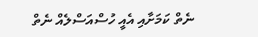ނެތް ކަމަށާއި އެއީ ހުސްއަސްލެއް ނެތް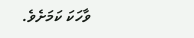ވާހަކަ ކަމަށެވެ.